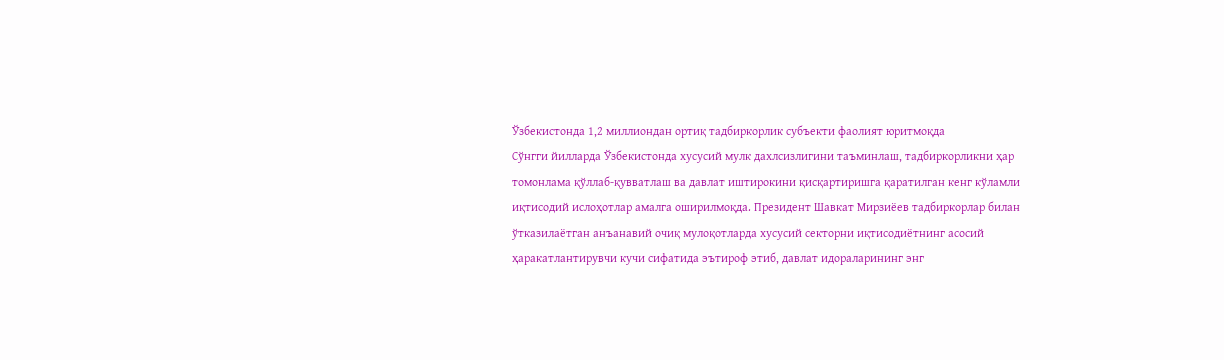Ўзбекистонда 1,2 миллиондан ортиқ тадбиркорлик субъекти фаолият юритмоқда
Сўнгги йилларда Ўзбекистонда хусусий мулк дахлсизлигини таъминлаш, тадбиркорликни ҳар томонлама қўллаб-қувватлаш ва давлат иштирокини қисқартиришга қаратилган кенг кўламли иқтисодий ислоҳотлар амалга оширилмоқда. Президент Шавкат Мирзиёев тадбиркорлар билан ўтказилаётган анъанавий очиқ мулоқотларда хусусий секторни иқтисодиётнинг асосий ҳаракатлантирувчи кучи сифатида эътироф этиб, давлат идораларининг энг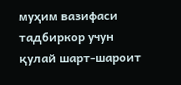муҳим вазифаси тадбиркор учун қулай шарт-шароит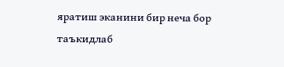яратиш эканини бир неча бор таъкидлаб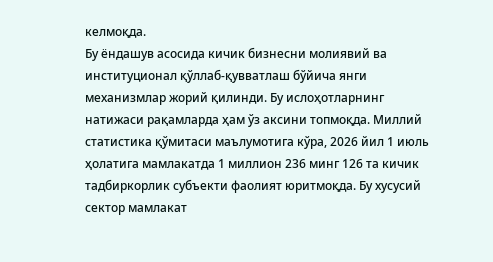келмоқда.
Бу ёндашув асосида кичик бизнесни молиявий ва институционал қўллаб-қувватлаш бўйича янги механизмлар жорий қилинди. Бу ислоҳотларнинг натижаси рақамларда ҳам ўз аксини топмоқда. Миллий статистика қўмитаси маълумотига кўра, 2026 йил 1 июль ҳолатига мамлакатда 1 миллион 236 минг 126 та кичик тадбиркорлик субъекти фаолият юритмоқда. Бу хусусий сектор мамлакат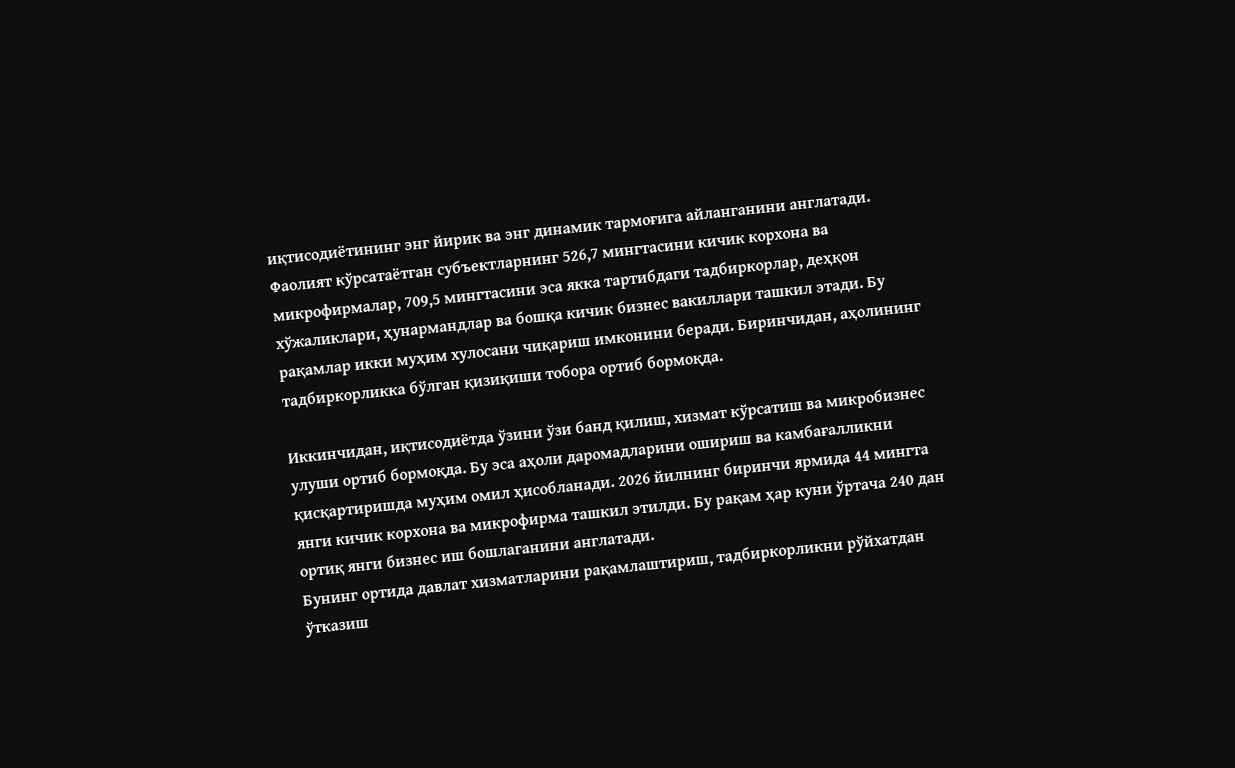иқтисодиётининг энг йирик ва энг динамик тармоғига айланганини англатади.
Фаолият кўрсатаётган субъектларнинг 526,7 мингтасини кичик корхона ва микрофирмалар, 709,5 мингтасини эса якка тартибдаги тадбиркорлар, деҳқон хўжаликлари, ҳунармандлар ва бошқа кичик бизнес вакиллари ташкил этади. Бу рақамлар икки муҳим хулосани чиқариш имконини беради. Биринчидан, аҳолининг тадбиркорликка бўлган қизиқиши тобора ортиб бормоқда.

Иккинчидан, иқтисодиётда ўзини ўзи банд қилиш, хизмат кўрсатиш ва микробизнес улуши ортиб бормоқда. Бу эса аҳоли даромадларини ошириш ва камбағалликни қисқартиришда муҳим омил ҳисобланади. 2026 йилнинг биринчи ярмида 44 мингта янги кичик корхона ва микрофирма ташкил этилди. Бу рақам ҳар куни ўртача 240 дан ортиқ янги бизнес иш бошлаганини англатади.
Бунинг ортида давлат хизматларини рақамлаштириш, тадбиркорликни рўйхатдан ўтказиш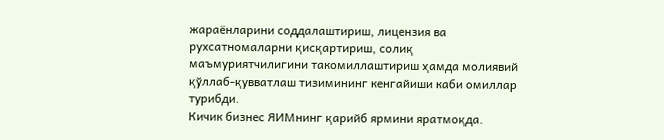жараёнларини соддалаштириш, лицензия ва рухсатномаларни қисқартириш, солиқ маъмуриятчилигини такомиллаштириш ҳамда молиявий қўллаб-қувватлаш тизимининг кенгайиши каби омиллар турибди.
Кичик бизнес ЯИМнинг қарийб ярмини яратмоқда.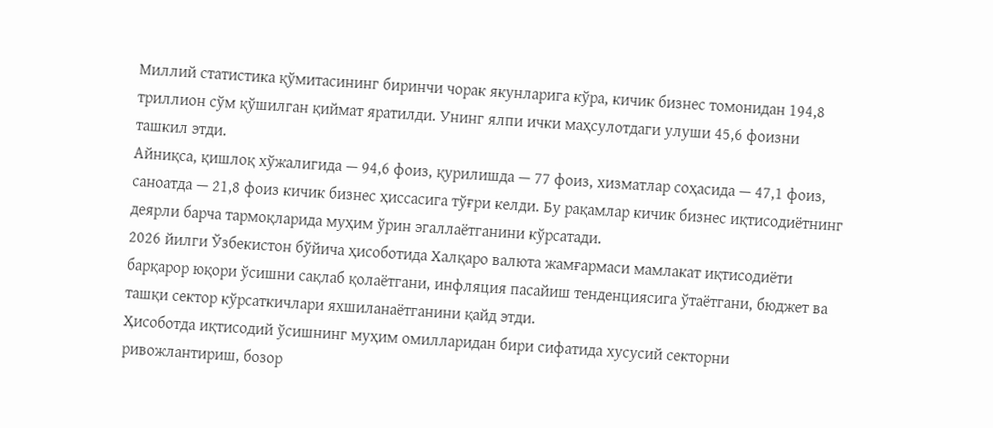Миллий статистика қўмитасининг биринчи чорак якунларига кўра, кичик бизнес томонидан 194,8 триллион сўм қўшилган қиймат яратилди. Унинг ялпи ички маҳсулотдаги улуши 45,6 фоизни ташкил этди.
Айниқса, қишлоқ хўжалигида — 94,6 фоиз, қурилишда — 77 фоиз, хизматлар соҳасида — 47,1 фоиз, саноатда — 21,8 фоиз кичик бизнес ҳиссасига тўғри келди. Бу рақамлар кичик бизнес иқтисодиётнинг деярли барча тармоқларида муҳим ўрин эгаллаётганини кўрсатади.
2026 йилги Ўзбекистон бўйича ҳисоботида Халқаро валюта жамғармаси мамлакат иқтисодиёти барқарор юқори ўсишни сақлаб қолаётгани, инфляция пасайиш тенденциясига ўтаётгани, бюджет ва ташқи сектор кўрсаткичлари яхшиланаётганини қайд этди.
Ҳисоботда иқтисодий ўсишнинг муҳим омилларидан бири сифатида хусусий секторни ривожлантириш, бозор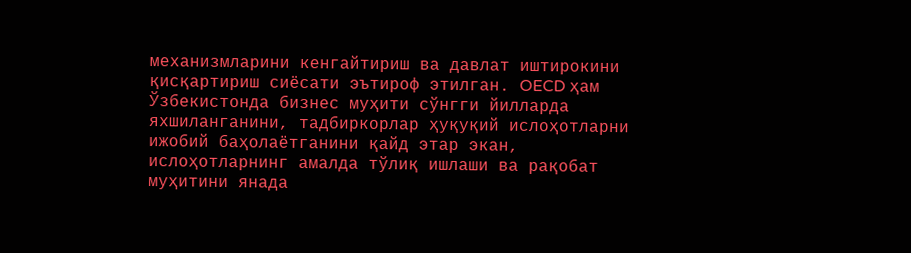механизмларини кенгайтириш ва давлат иштирокини қисқартириш сиёсати эътироф этилган. OECD ҳам Ўзбекистонда бизнес муҳити сўнгги йилларда яхшиланганини, тадбиркорлар ҳуқуқий ислоҳотларни ижобий баҳолаётганини қайд этар экан, ислоҳотларнинг амалда тўлиқ ишлаши ва рақобат муҳитини янада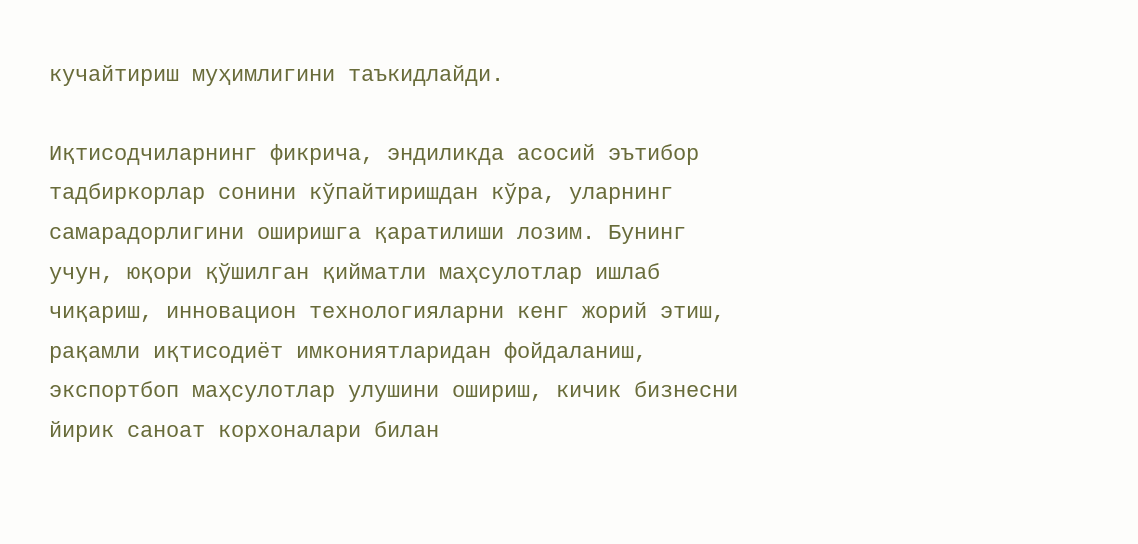кучайтириш муҳимлигини таъкидлайди.

Иқтисодчиларнинг фикрича, эндиликда асосий эътибор тадбиркорлар сонини кўпайтиришдан кўра, уларнинг самарадорлигини оширишга қаратилиши лозим. Бунинг учун, юқори қўшилган қийматли маҳсулотлар ишлаб чиқариш, инновацион технологияларни кенг жорий этиш,
рақамли иқтисодиёт имкониятларидан фойдаланиш, экспортбоп маҳсулотлар улушини ошириш, кичик бизнесни йирик саноат корхоналари билан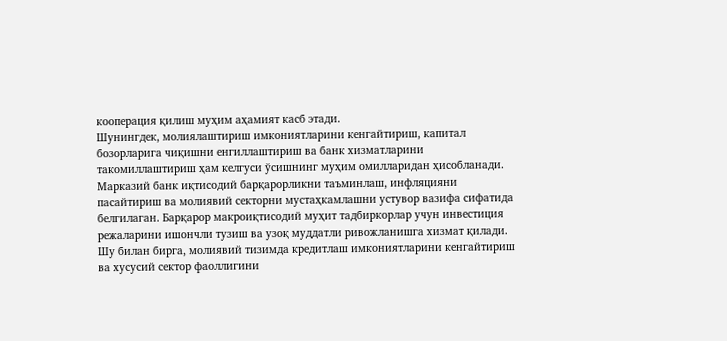кооперация қилиш муҳим аҳамият касб этади.
Шунингдек, молиялаштириш имкониятларини кенгайтириш, капитал бозорларига чиқишни енгиллаштириш ва банк хизматларини такомиллаштириш ҳам келгуси ўсишнинг муҳим омилларидан ҳисобланади.
Марказий банк иқтисодий барқарорликни таъминлаш, инфляцияни пасайтириш ва молиявий секторни мустаҳкамлашни устувор вазифа сифатида белгилаган. Барқарор макроиқтисодий муҳит тадбиркорлар учун инвестиция режаларини ишончли тузиш ва узоқ муддатли ривожланишга хизмат қилади. Шу билан бирга, молиявий тизимда кредитлаш имкониятларини кенгайтириш ва хусусий сектор фаоллигини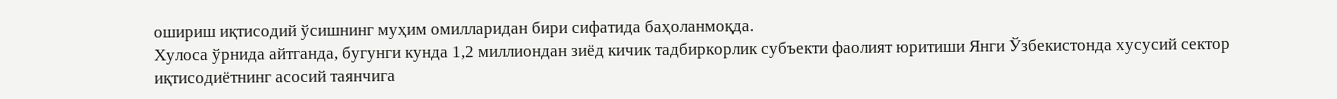ошириш иқтисодий ўсишнинг муҳим омилларидан бири сифатида баҳоланмоқда.
Хулоса ўрнида айтганда, бугунги кунда 1,2 миллиондан зиёд кичик тадбиркорлик субъекти фаолият юритиши Янги Ўзбекистонда хусусий сектор иқтисодиётнинг асосий таянчига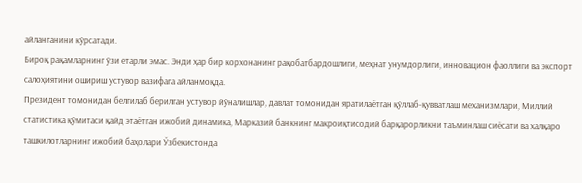айланганини кўрсатади.
Бироқ рақамларнинг ўзи етарли эмас. Энди ҳар бир корхонанинг рақобатбардошлиги, меҳнат унумдорлиги, инновацион фаоллиги ва экспорт салоҳиятини ошириш устувор вазифага айланмоқда.
Президент томонидан белгилаб берилган устувор йўналишлар, давлат томонидан яратилаётган қўллаб-қувватлаш механизмлари, Миллий статистика қўмитаси қайд этаётган ижобий динамика, Марказий банкнинг макроиқтисодий барқарорликни таъминлаш сиёсати ва халқаро ташкилотларнинг ижобий баҳолари Ўзбекистонда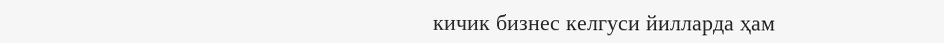кичик бизнес келгуси йилларда ҳам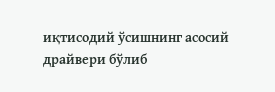иқтисодий ўсишнинг асосий драйвери бўлиб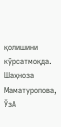қолишини кўрсатмоқда.
Шаҳноза Маматуропова, ЎзА